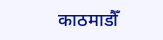काठमाडौँ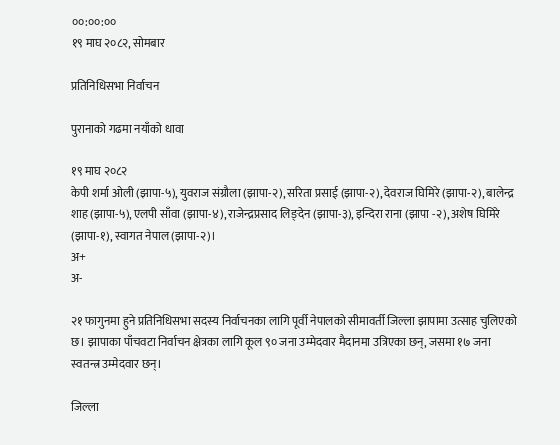००:००:००
१९ माघ २०८२, सोमबार

प्रतिनिधिसभा निर्वाचन

पुरानाको गढमा नयाँको धावा

१९ माघ २०८२
केपी शर्मा ओली (झापा-५), युवराज संग्रौला (झापा-२), सरिता प्रसाई (झापा-२), देवराज घिमिरे (झापा-२), बालेन्द्र शाह (झापा-५), एलपी साँवा (झापा-४), राजेन्द्रप्रसाद लिङ्देन (झापा-३), इन्दिरा राना (झापा -२), अशेष घिमिरे (झापा-१), स्वागत नेपाल (झापा-२)।
अ+
अ-

२१ फागुनमा हुने प्रतिनिधिसभा सदस्य निर्वाचनका लागि पूर्वी नेपालको सीमावर्ती जिल्ला झापामा उत्साह चुलिएको छ। झापाका पाँचवटा निर्वाचन क्षेत्रका लागि कूल ९० जना उम्मेदवार मैदानमा उत्रिएका छन्, जसमा १७ जना स्वतन्त्र उम्मेदवार छन्।

जिल्ला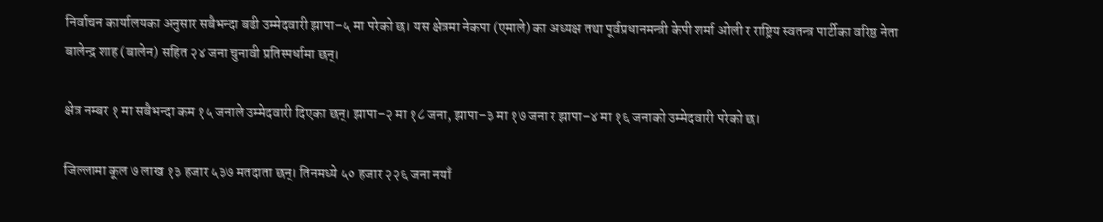निर्वाचन कार्यालयका अनुसार सबैभन्दा बढी उम्मेदवारी झापा–५ मा परेको छ। यस क्षेत्रमा नेकपा (एमाले) का अध्यक्ष तथा पूर्वप्रधानमन्त्री केपी शर्मा ओली र राष्ट्रिय स्वतन्त्र पार्टीका वरिष्ठ नेता बालेन्द्र शाह (बालेन) सहित २४ जना चुनावी प्रतिस्पर्धामा छन्।

क्षेत्र नम्बर १ मा सबैभन्दा कम १५ जनाले उम्मेदवारी दिएका छन्। झापा–२ मा १८ जना, झापा–३ मा १७ जना र झापा–४ मा १६ जनाको उम्मेदवारी परेको छ।

जिल्लामा कूल ७ लाख १३ हजार ५३७ मतदाता छन्। तिनमध्ये ५० हजार २२६ जना नयाँ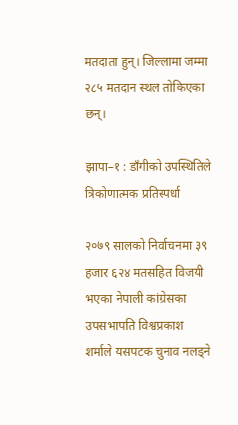मतदाता हुन्। जिल्लामा जम्मा २८५ मतदान स्थल तोकिएका छन्।

झापा–१ : डाँगीको उपस्थितिले त्रिकोणात्मक प्रतिस्पर्धा

२०७९ सालको निर्वाचनमा ३९ हजार ६२४ मतसहित विजयी भएका नेपाली कांग्रेसका उपसभापति विश्वप्रकाश शर्माले यसपटक चुनाव नलड्ने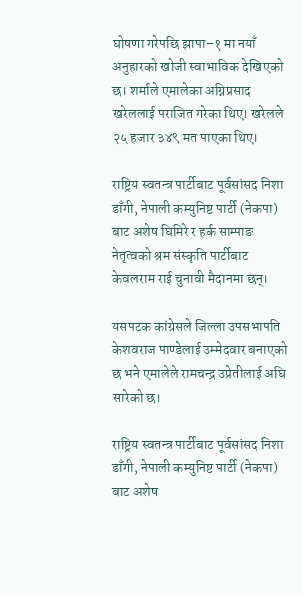घोषणा गरेपछि झापा–१ मा नयाँ अनुहारको खोजी स्वाभाविक देखिएको छ। शर्माले एमालेका अग्निप्रसाद खरेललाई पराजित गरेका थिए। खरेलले २५ हजार ३४९ मत पाएका थिए।

राष्ट्रिय स्वतन्त्र पार्टीबाट पूर्वसांसद निशा डाँगी, नेपाली कम्युनिष्ट पार्टी (नेकपा) बाट अशेष घिमिरे र हर्क साम्पाङ नेतृत्वको श्रम संस्कृति पार्टीबाट केवलराम राई चुनावी मैदानमा छन्।

यसपटक कांग्रेसले जिल्ला उपसभापति केशवराज पाण्डेलाई उम्मेदवार बनाएको छ भने एमालेले रामचन्द्र उप्रेतीलाई अघि सारेको छ।

राष्ट्रिय स्वतन्त्र पार्टीबाट पूर्वसांसद निशा डाँगी, नेपाली कम्युनिष्ट पार्टी (नेकपा) बाट अशेष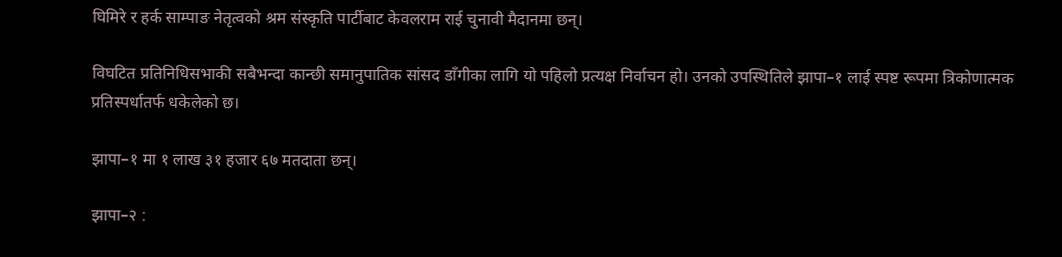घिमिरे र हर्क साम्पाङ नेतृत्वको श्रम संस्कृति पार्टीबाट केवलराम राई चुनावी मैदानमा छन्।

विघटित प्रतिनिधिसभाकी सबैभन्दा कान्छी समानुपातिक सांसद डाँगीका लागि यो पहिलो प्रत्यक्ष निर्वाचन हो। उनको उपस्थितिले झापा–१ लाई स्पष्ट रूपमा त्रिकोणात्मक प्रतिस्पर्धातर्फ धकेलेको छ।

झापा–१ मा १ लाख ३१ हजार ६७ मतदाता छन्।

झापा–२ :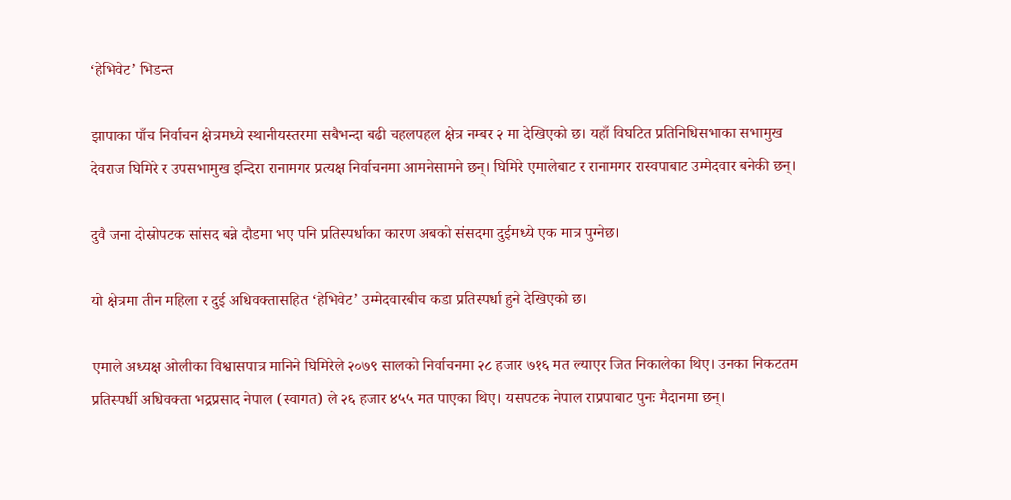‘हेभिवेट’ भिडन्त

झापाका पाँच निर्वाचन क्षेत्रमध्ये स्थानीयस्तरमा सबैभन्दा बढी चहलपहल क्षेत्र नम्बर २ मा देखिएको छ। यहाँ विघटित प्रतिनिधिसभाका सभामुख देवराज घिमिरे र उपसभामुख इन्दिरा रानामगर प्रत्यक्ष निर्वाचनमा आमनेसामने छन्। घिमिरे एमालेबाट र रानामगर रास्वपाबाट उम्मेदवार बनेकी छन्।

दुवै जना दोस्रोपटक सांसद बन्ने दौडमा भए पनि प्रतिस्पर्धाका कारण अबको संसदमा दुईमध्ये एक मात्र पुग्नेछ।

यो क्षेत्रमा तीन महिला र दुई अधिवक्तासहित ‘हेभिवेट’ उम्मेदवारबीच कडा प्रतिस्पर्धा हुने देखिएको छ।

एमाले अध्यक्ष ओलीका विश्वासपात्र मानिने घिमिरेले २०७९ सालको निर्वाचनमा २८ हजार ७१६ मत ल्याएर जित निकालेका थिए। उनका निकटतम प्रतिस्पर्धी अधिवक्ता भद्रप्रसाद नेपाल (स्वागत) ले २६ हजार ४५५ मत पाएका थिए। यसपटक नेपाल राप्रपाबाट पुनः मैदानमा छन्।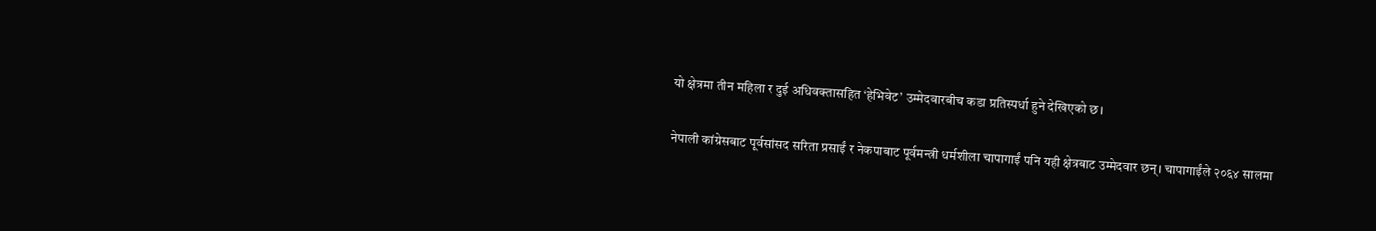यो क्षेत्रमा तीन महिला र दुई अधिवक्तासहित ‘हेभिवेट’ उम्मेदवारबीच कडा प्रतिस्पर्धा हुने देखिएको छ।

नेपाली कांग्रेसबाट पूर्वसांसद सरिता प्रसाईं र नेकपाबाट पूर्वमन्त्री धर्मशीला चापागाईं पनि यही क्षेत्रबाट उम्मेदवार छन्। चापागाईंले २०६४ सालमा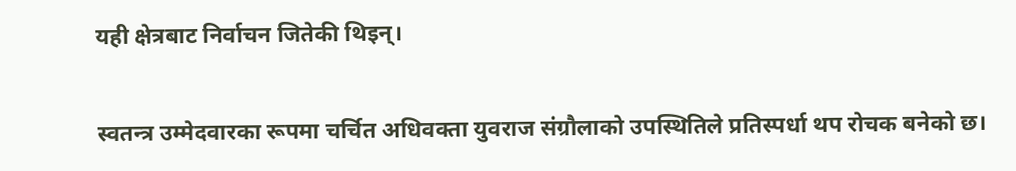यही क्षेत्रबाट निर्वाचन जितेकी थिइन्।

स्वतन्त्र उम्मेदवारका रूपमा चर्चित अधिवक्ता युवराज संग्रौलाको उपस्थितिले प्रतिस्पर्धा थप रोचक बनेको छ।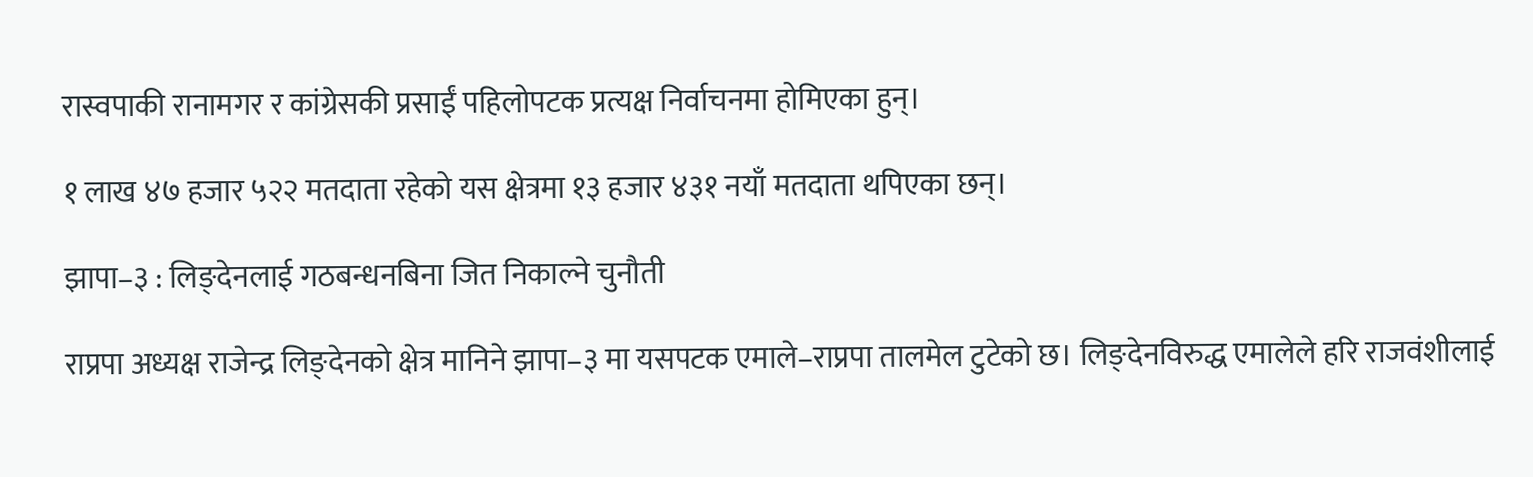रास्वपाकी रानामगर र कांग्रेसकी प्रसाईं पहिलोपटक प्रत्यक्ष निर्वाचनमा होमिएका हुन्।

१ लाख ४७ हजार ५२२ मतदाता रहेको यस क्षेत्रमा १३ हजार ४३१ नयाँ मतदाता थपिएका छन्।

झापा–३ : लिङ्देनलाई गठबन्धनबिना जित निकाल्ने चुनौती

राप्रपा अध्यक्ष राजेन्द्र लिङ्देनको क्षेत्र मानिने झापा–३ मा यसपटक एमाले–राप्रपा तालमेल टुटेको छ। लिङ्देनविरुद्ध एमालेले हरि राजवंशीलाई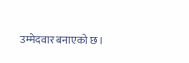उम्मेदवार बनाएको छ।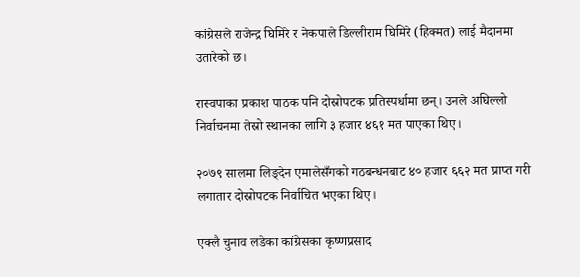कांग्रेसले राजेन्द्र घिमिरे र नेकपाले डिल्लीराम घिमिरे (हिक्मत) लाई मैदानमा उतारेको छ।

रास्वपाका प्रकाश पाठक पनि दोस्रोपटक प्रतिस्पर्धामा छन्। उनले अघिल्लो निर्वाचनमा तेस्रो स्थानका लागि ३ हजार ४६१ मत पाएका थिए।

२०७९ सालमा लिङ्देन एमालेसँगको गठबन्धनबाट ४० हजार ६६२ मत प्राप्त गरी लगातार दोस्रोपटक निर्वाचित भएका थिए।

एक्लै चुनाव लडेका कांग्रेसका कृष्णप्रसाद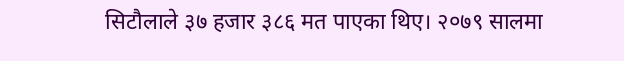सिटौलाले ३७ हजार ३८६ मत पाएका थिए। २०७९ सालमा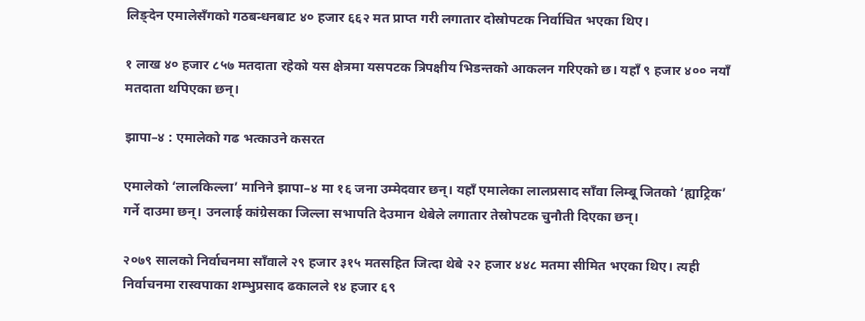लिङ्देन एमालेसँगको गठबन्धनबाट ४० हजार ६६२ मत प्राप्त गरी लगातार दोस्रोपटक निर्वाचित भएका थिए।

१ लाख ४० हजार ८५७ मतदाता रहेको यस क्षेत्रमा यसपटक त्रिपक्षीय भिडन्तको आकलन गरिएको छ। यहाँ ९ हजार ४०० नयाँ मतदाता थपिएका छन्।

झापा–४ : एमालेको गढ भत्काउने कसरत

एमालेको ‘लालकिल्ला’ मानिने झापा–४ मा १६ जना उम्मेदवार छन्। यहाँ एमालेका लालप्रसाद साँवा लिम्बू जितको ‘ह्याट्रिक’ गर्ने दाउमा छन्। उनलाई कांग्रेसका जिल्ला सभापति देउमान थेबेले लगातार तेस्रोपटक चुनौती दिएका छन्।

२०७९ सालको निर्वाचनमा साँवाले २९ हजार ३१५ मतसहित जित्दा थेबे २२ हजार ४४८ मतमा सीमित भएका थिए। त्यही निर्वाचनमा रास्वपाका शम्भुप्रसाद ढकालले १४ हजार ६९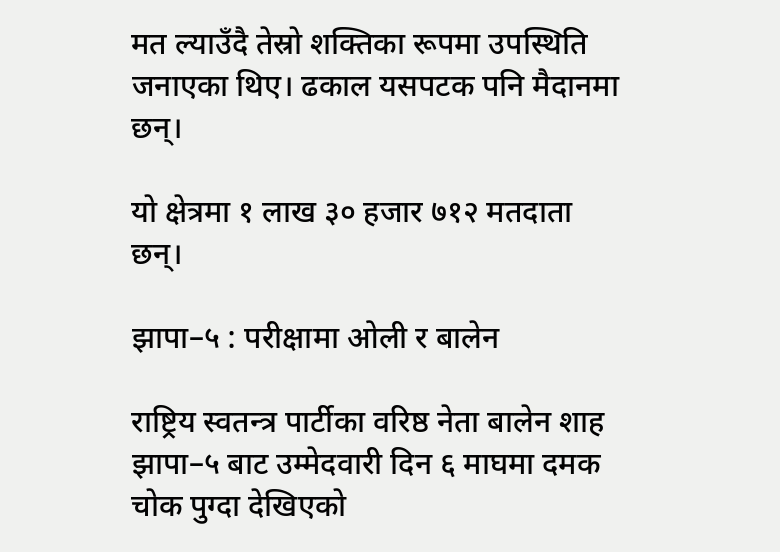मत ल्याउँदै तेस्रो शक्तिका रूपमा उपस्थिति जनाएका थिए। ढकाल यसपटक पनि मैदानमा छन्।

यो क्षेत्रमा १ लाख ३० हजार ७१२ मतदाता छन्।

झापा–५ : परीक्षामा ओली र बालेन

राष्ट्रिय स्वतन्त्र पार्टीका वरिष्ठ नेता बालेन शाह झापा–५ बाट उम्मेदवारी दिन ६ माघमा दमक चोक पुग्दा देखिएको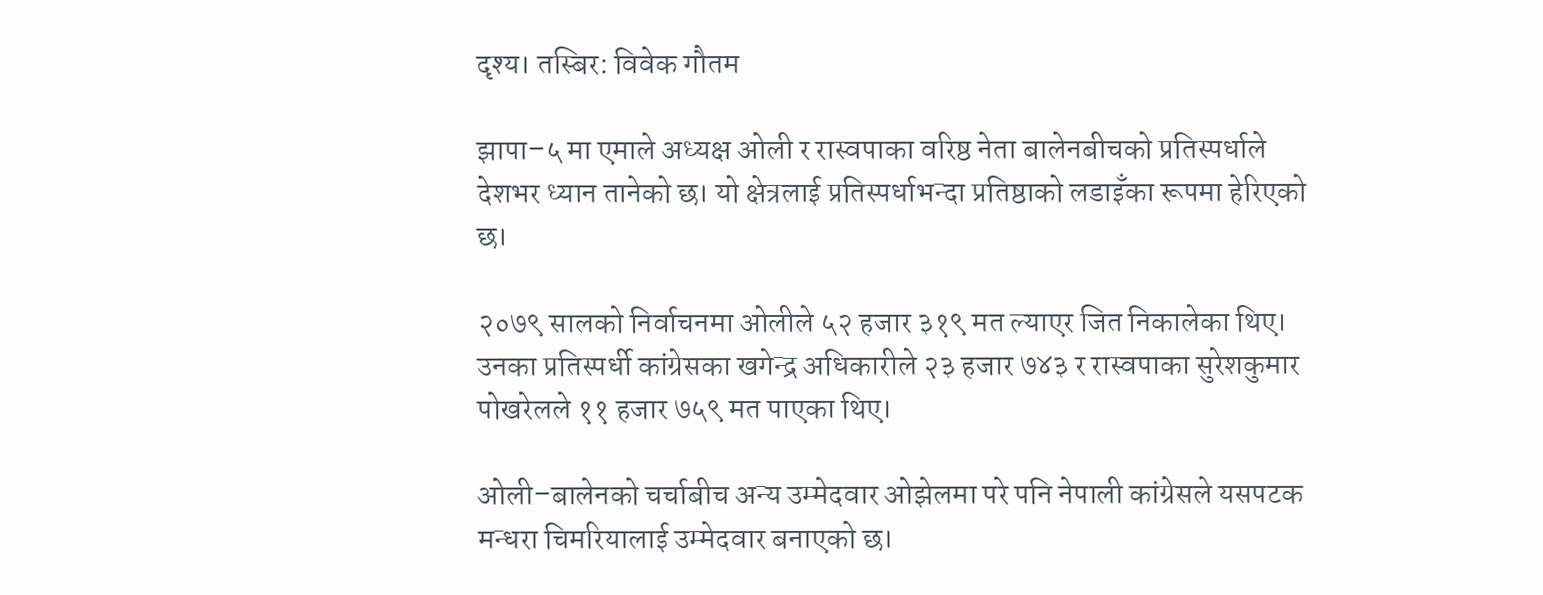दृश्य। तस्बिर: विवेक गौतम

झापा–५ मा एमाले अध्यक्ष ओली र रास्वपाका वरिष्ठ नेता बालेनबीचको प्रतिस्पर्धाले देशभर ध्यान तानेको छ। यो क्षेत्रलाई प्रतिस्पर्धाभन्दा प्रतिष्ठाको लडाइँका रूपमा हेरिएको छ।

२०७९ सालको निर्वाचनमा ओलीले ५२ हजार ३१९ मत ल्याएर जित निकालेका थिए। उनका प्रतिस्पर्धी कांग्रेसका खगेन्द्र अधिकारीले २३ हजार ७४३ र रास्वपाका सुरेशकुमार पोखरेलले ११ हजार ७५९ मत पाएका थिए।

ओली–बालेनको चर्चाबीच अन्य उम्मेदवार ओझेलमा परे पनि नेपाली कांग्रेसले यसपटक मन्धरा चिमरियालाई उम्मेदवार बनाएको छ।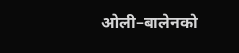ओली–बालेनको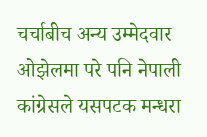चर्चाबीच अन्य उम्मेदवार ओझेलमा परे पनि नेपाली कांग्रेसले यसपटक मन्धरा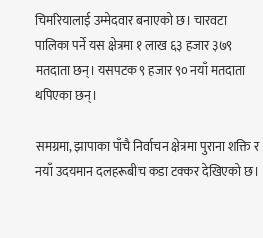चिमरियालाई उम्मेदवार बनाएको छ। चारवटा पालिका पर्ने यस क्षेत्रमा १ लाख ६३ हजार ३७९ मतदाता छन्। यसपटक ९ हजार ९० नयाँ मतदाता थपिएका छन्।

समग्रमा, झापाका पाँचै निर्वाचन क्षेत्रमा पुराना शक्ति र नयाँ उदयमान दलहरूबीच कडा टक्कर देखिएको छ।